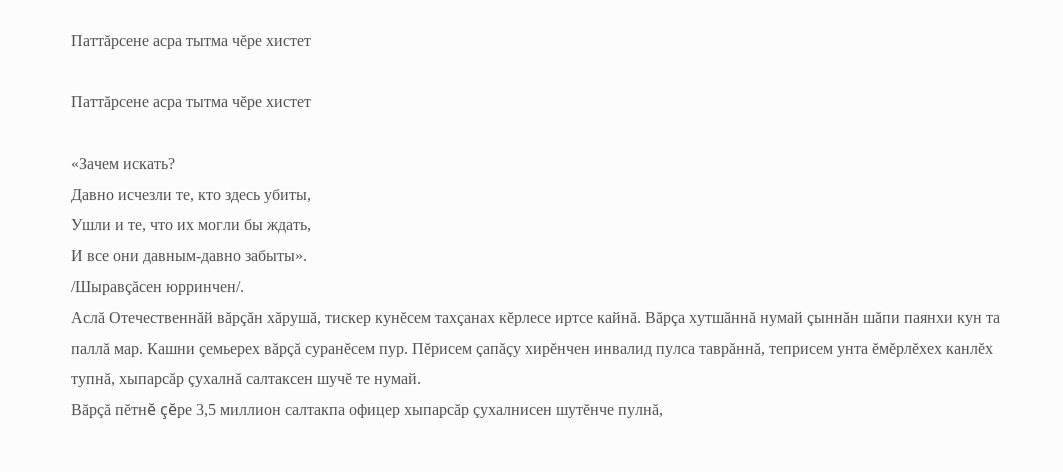Паттăрсене асра тытма чĕре хистет

Паттăрсене асра тытма чĕре хистет

«Зачем искать?
Давно исчезли те, кто здесь убиты,
Ушли и те, что их могли бы ждать,
И все они давным-давно забыты».
/Шыравçăсен юрринчен/.
Аслă Отечественнăй вăрçăн хăрушă, тискер кунĕсем тахçанах кĕрлесе иртсе кайнă. Вăрçа хутшăннă нумай çыннăн шăпи паянхи кун та паллă мар. Кашни çемьерех вăрçă суранĕсем пур. Пĕрисем çапăçу хирĕнчен инвалид пулса таврăннă, теприсем унта ĕмĕрлĕхех канлĕх тупнă, хыпарсăр çухалнă салтаксен шучĕ те нумай.
Вăрçă пĕтнĕ çĕре 3,5 миллион салтакпа офицер хыпарсăр çухалнисен шутĕнче пулнă,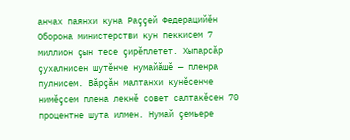анчах паянхи куна Раççей Федерацийĕн Оборона министерстви кун пеккисем 7 миллион çын тесе çирĕплетет. Хыпарсăр çухалнисен шутĕнче нумайăшĕ — пленра пулнисем. Вăрçăн малтанхи кунĕсенче нимĕçсем плена лекнĕ совет салтакĕсен 70 процентне шута илмен. Нумай çемьере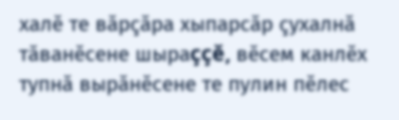халĕ те вăрçăра хыпарсăр çухалнă тăванĕсене шыраççĕ, вĕсем канлĕх тупнă вырăнĕсене те пулин пĕлес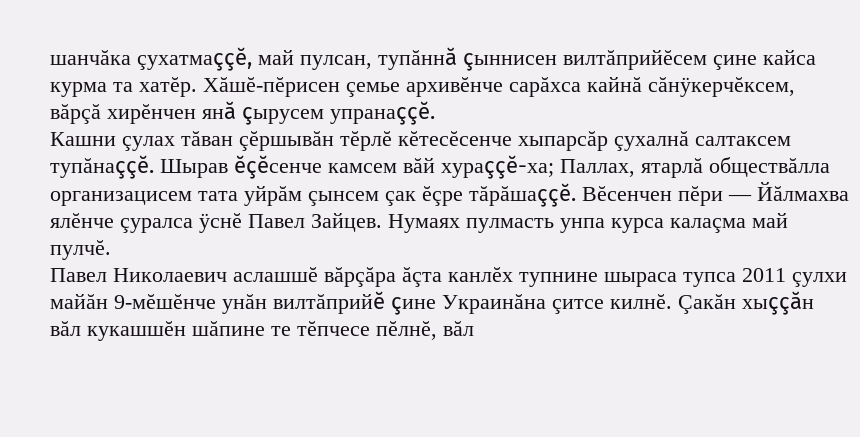шанчăка çухатмаççĕ, май пулсан, тупăннă çыннисен вилтăприйĕсем çине кайса курма та хатĕр. Хăшĕ-пĕрисен çемье архивĕнче сарăхса кайнă сăнÿкерчĕксем, вăрçă хирĕнчен янă çырусем упранаççĕ.
Кашни çулах тăван çĕршывăн тĕрлĕ кĕтесĕсенче хыпарсăр çухалнă салтаксем тупăнаççĕ. Шырав ĕçĕсенче камсем вăй хураççĕ-ха; Паллах, ятарлă обществăлла организацисем тата уйрăм çынсем çак ĕçре тăрăшаççĕ. Вĕсенчен пĕри — Йăлмахва ялĕнче çуралса ÿснĕ Павел Зайцев. Нумаях пулмасть унпа курса калаçма май пулчĕ.
Павел Николаевич аслашшĕ вăрçăра ăçта канлĕх тупнине шыраса тупса 2011 çулхи майăн 9-мĕшĕнче унăн вилтăприйĕ çине Украинăна çитсе килнĕ. Çакăн хыççăн вăл кукашшĕн шăпине те тĕпчесе пĕлнĕ, вăл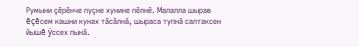Румыни çĕрĕнче пуçне хунине пĕлнĕ. Малалла шырав ĕçĕсем кашни кунах тăсăлнă, шыраса тупнă салтаксен йышĕ ÿссех пынă.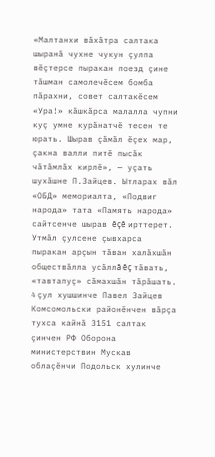«Малтанхи вăхăтра салтака шыранă чухне чукун çулпа вĕçтерсе пыракан поезд çине тăшман самолечĕсем бомба пăрахни, совет салтакĕсем «Ура!» кăшкăрса малалла чупни куç умне курăнатчĕ тесен те юрать. Шырав çăмăл ĕçех мар, çакна валли питĕ пысăк чăтăмлăх кирлĕ», — уçать шухăшне П.Зайцев. Ытларах вăл «ОБД» мемориалта, «Подвиг народа» тата «Память народа» сайтсенче шырав ĕçĕ ирттерет. Утмăл çулсене çывхарса пыракан арçын тăван халăхшăн обществăлла усăллă ĕç тăвать, «тавтапуç» сăмахшăн тăрăшать.
4 çул хушшинче Павел Зайцев Комсомольски районĕнчен вăрçа тухса кайнă 3151 салтак çинчен РФ Оборона министерствин Мускав облаçĕнчи Подольск хулинче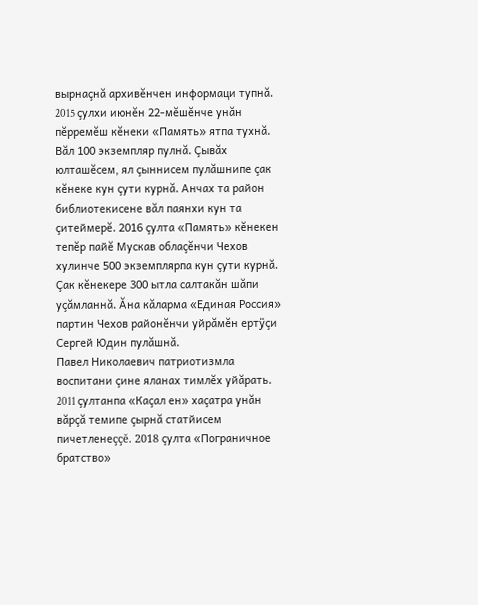вырнаçнă архивĕнчен информаци тупнă. 2015 çулхи июнĕн 22-мĕшĕнче унăн пĕрремĕш кĕнеки «Память» ятпа тухнă. Вăл 100 экземпляр пулнă. Çывăх юлташĕсем, ял çыннисем пулăшнипе çак кĕнеке кун çути курнă. Анчах та район библиотекисене вăл паянхи кун та çитеймерĕ. 2016 çулта «Память» кĕнекен тепĕр пайĕ Мускав облаçĕнчи Чехов хулинче 500 экземплярпа кун çути курнă. Çак кĕнекере 300 ытла салтакăн шăпи уçăмланнă. Ăна кăларма «Единая Россия» партин Чехов районĕнчи уйрăмĕн ертÿçи Сергей Юдин пулăшнă.
Павел Николаевич патриотизмла воспитани çине яланах тимлĕх уйăрать. 2011 çултанпа «Каçал ен» хаçатра унăн вăрçă темипе çырнă статйисем пичетленеççĕ. 2018 çулта «Пограничное братство»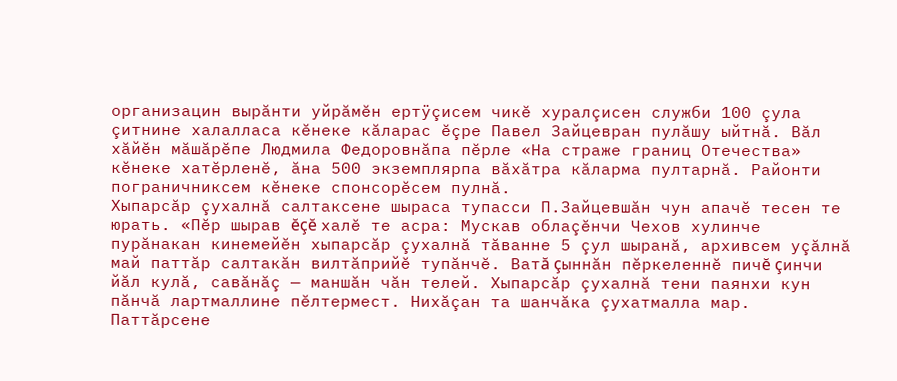организацин вырăнти уйрăмĕн ертÿçисем чикĕ хуралçисен служби 100 çула çитнине халалласа кĕнеке кăларас ĕçре Павел Зайцевран пулăшу ыйтнă. Вăл хăйĕн мăшăрĕпе Людмила Федоровнăпа пĕрле «На страже границ Отечества» кĕнеке хатĕрленĕ, ăна 500 экземплярпа вăхăтра кăларма пултарнă. Районти пограничниксем кĕнеке спонсорĕсем пулнă.
Хыпарсăр çухалнă салтаксене шыраса тупасси П.Зайцевшăн чун апачĕ тесен те юрать. «Пĕр шырав ĕçĕ халĕ те асра: Мускав облаçĕнчи Чехов хулинче пурăнакан кинемейĕн хыпарсăр çухалнă тăванне 5 çул шыранă, архивсем уçăлнă май паттăр салтакăн вилтăприйĕ тупăнчĕ. Ватă çыннăн пĕркеленнĕ пичĕ çинчи йăл кулă, савăнăç — маншăн чăн телей. Хыпарсăр çухалнă тени паянхи кун пăнчă лартмаллине пĕлтермест. Нихăçан та шанчăка çухатмалла мар. Паттăрсене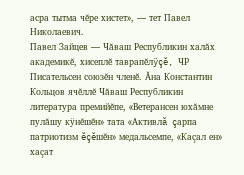асра тытма чĕре хистет», — тет Павел Николаевич.
Павел Зайцев — Чăваш Республикин халăх академикĕ, хисеплĕ таврапĕлÿçĕ, ЧР Писательсен союзĕн членĕ. Ăна Константин Кольцов ячĕллĕ Чăваш Республикин литература премийĕпе, «Ветерансен юхăмне пулăшу кÿнĕшĕн» тата «Активлă çарпа патриотизм ĕçĕшĕн» медальсемпе, «Каçал ен» хаçат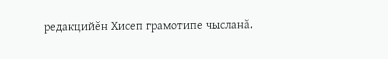редакцийĕн Хисеп грамотипе чысланă.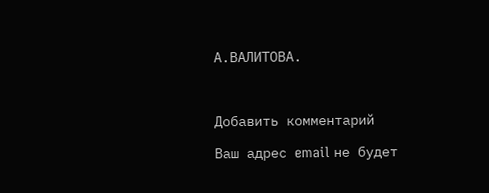А.ВАЛИТОВА.



Добавить комментарий

Ваш адрес email не будет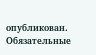опубликован. Обязательные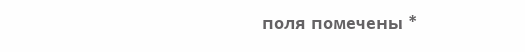поля помечены *